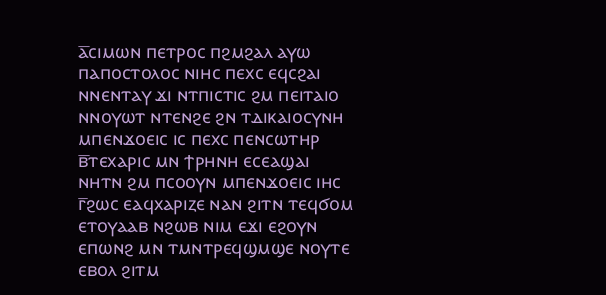ⲁ̅ⲥⲓⲙⲱⲛ ⲡⲉⲧⲣⲟⲥ ⲡϩⲙϩⲁⲗ ⲁⲩⲱ ⲡⲁⲡⲟⲥⲧⲟⲗⲟⲥ ⲛⲓⲏⲥ ⲡⲉⲭⲥ ⲉϥⲥϩⲁⲓ ⲛⲛⲉⲛⲧⲁⲩ ϫⲓ ⲛⲧⲡⲓⲥⲧⲓⲥ ϩⲙ ⲡⲉⲓⲧⲁⲓⲟ ⲛⲛⲟⲩⲱⲧ ⲛⲧⲉⲛϩⲉ ϩⲛ ⲧⲇⲓⲕⲁⲓⲟⲥⲩⲛⲏ ⲙⲡⲉⲛϫⲟⲉⲓⲥ ⲓⲥ ⲡⲉⲭⲥ ⲡⲉⲛⲥⲱⲧⲏⲣ
ⲃ̅ⲧⲉⲭⲁⲣⲓⲥ ⲙⲛ ϯⲣⲏⲛⲏ ⲉⲥⲉⲁϣⲁⲓ ⲛⲏⲧⲛ ϩⲙ ⲡⲥⲟⲟⲩⲛ ⲙⲡⲉⲛϫⲟⲉⲓⲥ ⲓⲏⲥ
ⲅ̅ϩⲱⲥ ⲉⲁϥⲭⲁⲣⲓⲍⲉ ⲛⲁⲛ ϩⲓⲧⲛ ⲧⲉϥϭⲟⲙ ⲉⲧⲟⲩⲁⲁⲃ ⲛϩⲱⲃ ⲛⲓⲙ ⲉϫⲓ ⲉϩⲟⲩⲛ ⲉⲡⲱⲛϩ ⲙⲛ ⲧⲙⲛⲧⲣⲉϥϣⲙϣⲉ ⲛⲟⲩⲧⲉ ⲉⲃⲟⲗ ϩⲓⲧⲙ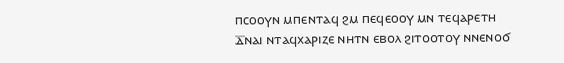ⲡⲥⲟⲟⲩⲛ ⲙⲡⲉⲛⲧⲁϥ ϩⲙ ⲡⲉϥⲉⲟⲟⲩ ⲙⲛ ⲧⲉϥⲁⲣⲉⲧⲏ
ⲇ̅ⲛⲁⲓ ⲛⲧⲁϥⲭⲁⲣⲓⲍⲉ ⲛⲏⲧⲛ ⲉⲃⲟⲗ ϩⲓⲧⲟⲟⲧⲟⲩ ⲛⲛⲉⲛⲟϭ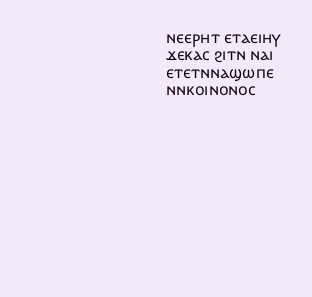ⲛⲉⲉⲣⲏⲧ ⲉⲧⲁⲉⲓⲏⲩ ϫⲉⲕⲁⲥ ϩⲓⲧⲛ ⲛⲁⲓ ⲉⲧⲉⲧⲛⲛⲁϣⲱⲡⲉ ⲛⲛⲕⲟⲓⲛⲟⲛⲟⲥ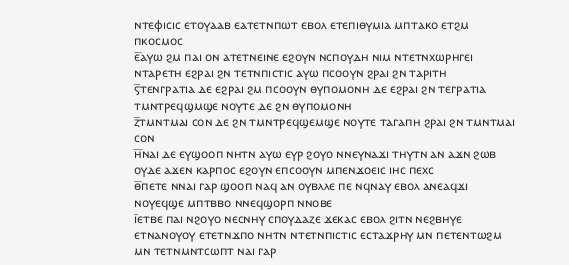ⲛⲧⲉⲫⲓⲥⲓⲥ ⲉⲧⲟⲩⲁⲁⲃ ⲉⲁⲧⲉⲧⲛⲡⲱⲧ ⲉⲃⲟⲗ ⲉⲧⲉⲡⲓⲑⲩⲙⲓⲁ ⲙⲡⲧⲁⲕⲟ ⲉⲧϩⲙ ⲡⲕⲟⲥⲙⲟⲥ
ⲉ̅ⲁⲩⲱ ϩⲙ ⲡⲁⲓ ⲟⲛ ⲁⲧⲉⲧⲛⲉⲓⲛⲉ ⲉϩⲟⲩⲛ ⲛⲥⲡⲟⲩⲇⲏ ⲛⲓⲙ ⲛⲧⲉⲧⲛⲭⲱⲣⲏⲅⲉⲓ ⲛⲧⲁⲣⲉⲧⲏ ⲉϩⲣⲁⲓ ϩⲛ ⲧⲉⲧⲛⲡⲓⲥⲧⲓⲥ ⲁⲩⲱ ⲡⲥⲟⲟⲩⲛ ϩⲣⲁⲓ ϩⲛ ⲧⲁⲣⲓⲧⲏ
ⲋ̅ⲧⲉⲛⲅⲣⲁⲧⲓⲁ ⲇⲉ ⲉϩⲣⲁⲓ ϩⲙ ⲡⲥⲟⲟⲩⲛ ⲑⲩⲡⲟⲙⲟⲛⲏ ⲇⲉ ⲉϩⲣⲁⲓ ϩⲛ ⲧⲉⲅⲣⲁⲧⲓⲁ ⲧⲙⲛⲧⲣⲉϥϣⲙϣⲉ ⲛⲟⲩⲧⲉ ⲇⲉ ϩⲛ ⲑⲩⲡⲟⲙⲟⲛⲏ
ⲍ̅ⲧⲙⲛⲧⲙⲁⲓ ⲥⲟⲛ ⲇⲉ ϩⲛ ⲧⲙⲛⲧⲣⲉϥϣⲉⲙϣⲉ ⲛⲟⲩⲧⲉ ⲧⲁⲅⲁⲡⲏ ϩⲣⲁⲓ ϩⲛ ⲧⲙⲛⲧⲙⲁⲓ ⲥⲟⲛ
ⲏ̅ⲛⲁⲓ ⲇⲉ ⲉⲩϣⲟⲟⲡ ⲛⲏⲧⲛ ⲁⲩⲱ ⲉⲩⲣ ϩⲟⲩⲟ ⲛⲛⲉⲩⲛⲁϫⲓ ⲧⲏⲩⲧⲛ ⲁⲛ ⲁϫⲛ ϩⲱⲃ ⲟⲩⲇⲉ ⲁϫⲉⲛ ⲕⲁⲣⲡⲟⲥ ⲉϩⲟⲩⲛ ⲉⲡⲥⲟⲟⲩⲛ ⲙⲡⲉⲛϫⲟⲉⲓⲥ ⲓⲏⲥ ⲡⲉⲭⲥ
ⲑ̅ⲡⲉⲧⲉ ⲛⲛⲁⲓ ⲅⲁⲣ ϣⲟⲟⲡ ⲛⲁϥ ⲁⲛ ⲟⲩⲃⲗⲗⲉ ⲡⲉ ⲛϥⲛⲁⲩ ⲉⲃⲟⲗ ⲁⲛⲉⲁϥϫⲓ ⲛⲟⲩⲉϥϣⲉ ⲙⲡⲧⲃⲃⲟ ⲛⲛⲉϥϣⲟⲣⲡ ⲛⲛⲟⲃⲉ
ⲓ̅ⲉⲧⲃⲉ ⲡⲁⲓ ⲛϩⲟⲩⲟ ⲛⲉⲥⲛⲏⲩ ⲥⲡⲟⲩⲇⲁⲍⲉ ϫⲉⲕⲁⲥ ⲉⲃⲟⲗ ϩⲓⲧⲛ ⲛⲉϩⲃⲏⲩⲉ ⲉⲧⲛⲁⲛⲟⲩⲟⲩ ⲉⲧⲉⲧⲛϫⲡⲟ ⲛⲏⲧⲛ ⲛⲧⲉⲧⲛⲡⲓⲥⲧⲓⲥ ⲉⲥⲧⲁϫⲣⲏⲩ ⲙⲛ ⲡⲉⲧⲉⲛⲧⲱϩⲙ ⲙⲛ ⲧⲉⲧⲛⲙⲛⲧⲥⲱⲡⲧ ⲛⲁⲓ ⲅⲁⲣ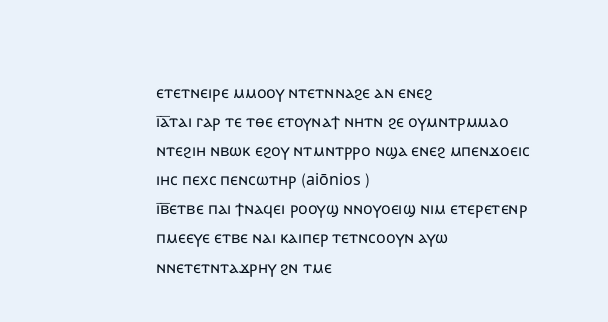ⲉⲧⲉⲧⲛⲉⲓⲣⲉ ⲙⲙⲟⲟⲩ ⲛⲧⲉⲧⲛⲛⲁϩⲉ ⲁⲛ ⲉⲛⲉϩ
ⲓ̅ⲁ̅ⲧⲁⲓ ⲅⲁⲣ ⲧⲉ ⲧⲑⲉ ⲉⲧⲟⲩⲛⲁϯ ⲛⲏⲧⲛ ϩⲉ ⲟⲩⲙⲛⲧⲣⲙⲙⲁⲟ ⲛⲧⲉϩⲓⲏ ⲛⲃⲱⲕ ⲉϩⲟⲩ ⲛⲧⲙⲛⲧⲣⲣⲟ ⲛϣⲁ ⲉⲛⲉϩ ⲙⲡⲉⲛϫⲟⲉⲓⲥ ⲓⲏⲥ ⲡⲉⲭⲥ ⲡⲉⲛⲥⲱⲧⲏⲣ (aiōnios )
ⲓ̅ⲃ̅ⲉⲧⲃⲉ ⲡⲁⲓ ϯⲛⲁϥⲉⲓ ⲣⲟⲟⲩϣ ⲛⲛⲟⲩⲟⲉⲓϣ ⲛⲓⲙ ⲉⲧⲉⲣⲉⲧⲉⲛⲣ ⲡⲙⲉⲉⲩⲉ ⲉⲧⲃⲉ ⲛⲁⲓ ⲕⲁⲓⲡⲉⲣ ⲧⲉⲧⲛⲥⲟⲟⲩⲛ ⲁⲩⲱ ⲛⲛⲉⲧⲉⲧⲛⲧⲁϫⲣⲏⲩ ϩⲛ ⲧⲙⲉ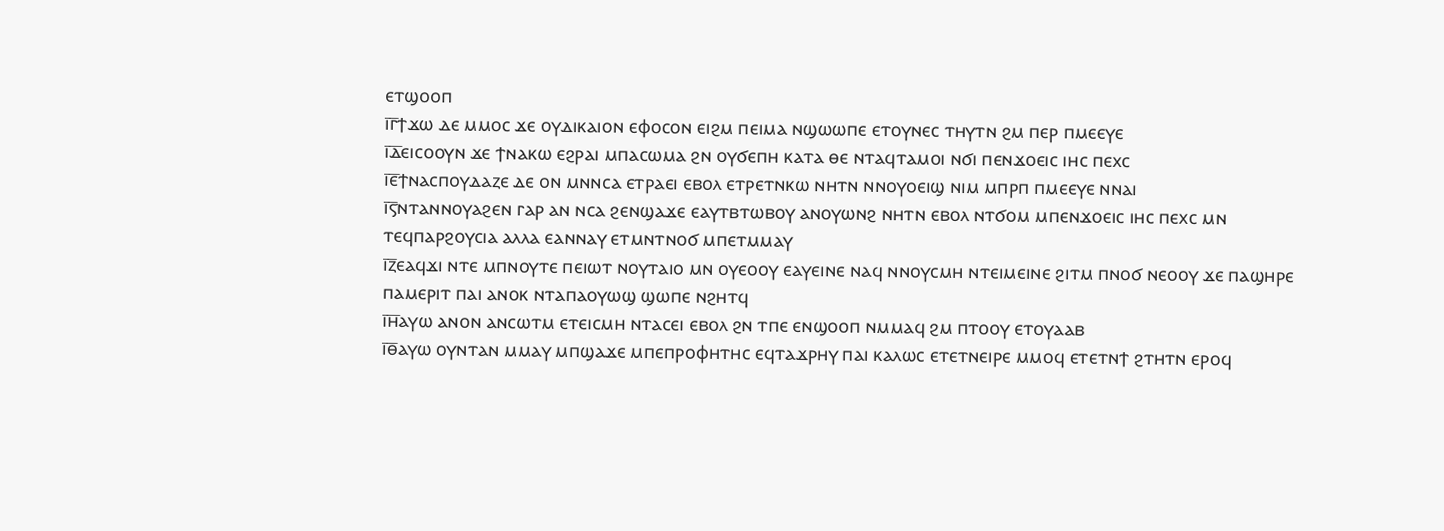ⲉⲧϣⲟⲟⲡ
ⲓ̅ⲅ̅ϯϫⲱ ⲇⲉ ⲙⲙⲟⲥ ϫⲉ ⲟⲩⲇⲓⲕⲁⲓⲟⲛ ⲉⲫⲟⲥⲟⲛ ⲉⲓϩⲙ ⲡⲉⲓⲙⲁ ⲛϣⲱⲱⲡⲉ ⲉⲧⲟⲩⲛⲉⲥ ⲧⲏⲩⲧⲛ ϩⲙ ⲡⲉⲣ ⲡⲙⲉⲉⲩⲉ
ⲓ̅ⲇ̅ⲉⲓⲥⲟⲟⲩⲛ ϫⲉ ϯⲛⲁⲕⲱ ⲉϩⲣⲁⲓ ⲙⲡⲁⲥⲱⲙⲁ ϩⲛ ⲟⲩϭⲉⲡⲏ ⲕⲁⲧⲁ ⲑⲉ ⲛⲧⲁϥⲧⲁⲙⲟⲓ ⲛϭⲓ ⲡⲉⲛϫⲟⲉⲓⲥ ⲓⲏⲥ ⲡⲉⲭⲥ
ⲓ̅ⲉ̅ϯⲛⲁⲥⲡⲟⲩⲇⲁⲍⲉ ⲇⲉ ⲟⲛ ⲙⲛⲛⲥⲁ ⲉⲧⲣⲁⲉⲓ ⲉⲃⲟⲗ ⲉⲧⲣⲉⲧⲛⲕⲱ ⲛⲏⲧⲛ ⲛⲛⲟⲩⲟⲉⲓϣ ⲛⲓⲙ ⲙⲡⲣⲡ ⲡⲙⲉⲉⲩⲉ ⲛⲛⲁⲓ
ⲓ̅ⲋ̅ⲛⲧⲁⲛⲛⲟⲩⲁϩⲉⲛ ⲅⲁⲣ ⲁⲛ ⲛⲥⲁ ϩⲉⲛϣⲁϫⲉ ⲉⲁⲩⲧⲃⲧⲱⲃⲟⲩ ⲁⲛⲟⲩⲱⲛϩ ⲛⲏⲧⲛ ⲉⲃⲟⲗ ⲛⲧϭⲟⲙ ⲙⲡⲉⲛϫⲟⲉⲓⲥ ⲓⲏⲥ ⲡⲉⲭⲥ ⲙⲛ ⲧⲉϥⲡⲁⲣϩⲟⲩⲥⲓⲁ ⲁⲗⲗⲁ ⲉⲁⲛⲛⲁⲩ ⲉⲧⲙⲛⲧⲛⲟϭ ⲙⲡⲉⲧⲙⲙⲁⲩ
ⲓ̅ⲍ̅ⲉⲁϥϫⲓ ⲛⲧⲉ ⲙⲡⲛⲟⲩⲧⲉ ⲡⲉⲓⲱⲧ ⲛⲟⲩⲧⲁⲓⲟ ⲙⲛ ⲟⲩⲉⲟⲟⲩ ⲉⲁⲩⲉⲓⲛⲉ ⲛⲁϥ ⲛⲛⲟⲩⲥⲙⲏ ⲛⲧⲉⲓⲙⲉⲓⲛⲉ ϩⲓⲧⲙ ⲡⲛⲟϭ ⲛⲉⲟⲟⲩ ϫⲉ ⲡⲁϣⲏⲣⲉ ⲡⲁⲙⲉⲣⲓⲧ ⲡⲁⲓ ⲁⲛⲟⲕ ⲛⲧⲁⲡⲁⲟⲩⲱϣ ϣⲱⲡⲉ ⲛϩⲏⲧϥ
ⲓ̅ⲏ̅ⲁⲩⲱ ⲁⲛⲟⲛ ⲁⲛⲥⲱⲧⲙ ⲉⲧⲉⲓⲥⲙⲏ ⲛⲧⲁⲥⲉⲓ ⲉⲃⲟⲗ ϩⲛ ⲧⲡⲉ ⲉⲛϣⲟⲟⲡ ⲛⲙⲙⲁϥ ϩⲙ ⲡⲧⲟⲟⲩ ⲉⲧⲟⲩⲁⲁⲃ
ⲓ̅ⲑ̅ⲁⲩⲱ ⲟⲩⲛⲧⲁⲛ ⲙⲙⲁⲩ ⲙⲡϣⲁϫⲉ ⲙⲡⲉⲡⲣⲟⲫⲏⲧⲏⲥ ⲉϥⲧⲁϫⲣⲏⲩ ⲡⲁⲓ ⲕⲁⲗⲱⲥ ⲉⲧⲉⲧⲛⲉⲓⲣⲉ ⲙⲙⲟϥ ⲉⲧⲉⲧⲛϯ ϩⲧⲏⲧⲛ ⲉⲣⲟϥ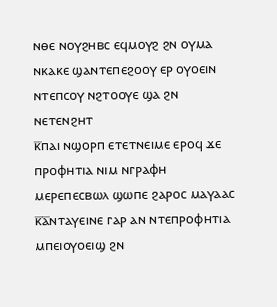ⲛⲑⲉ ⲛⲟⲩϩⲏⲃⲥ ⲉϥⲙⲟⲩϩ ϩⲛ ⲟⲩⲙⲁ ⲛⲕⲁⲕⲉ ϣⲁⲛⲧⲉⲡⲉϩⲟⲟⲩ ⲉⲣ ⲟⲩⲟⲉⲓⲛ ⲛⲧⲉⲡⲥⲟⲩ ⲛϩⲧⲟⲟⲩⲉ ϣⲁ ϩⲛ ⲛⲉⲧⲉⲛϩⲏⲧ
ⲕ̅ⲡⲁⲓ ⲛϣⲟⲣⲡ ⲉⲧⲉⲧⲛⲉⲓⲙⲉ ⲉⲣⲟϥ ϫⲉ ⲡⲣⲟⲫⲏⲧⲓⲁ ⲛⲓⲙ ⲛⲅⲣⲁⲫⲏ ⲙⲉⲣⲉⲡⲉⲥⲃⲱⲗ ϣⲱⲡⲉ ϩⲁⲣⲟⲥ ⲙⲁⲩⲁⲁⲥ
ⲕ̅ⲁ̅ⲛⲧⲁⲩⲉⲓⲛⲉ ⲅⲁⲣ ⲁⲛ ⲛⲧⲉⲡⲣⲟⲫⲏⲧⲓⲁ ⲙⲡⲉⲓⲟⲩⲟⲉⲓϣ ϩⲛ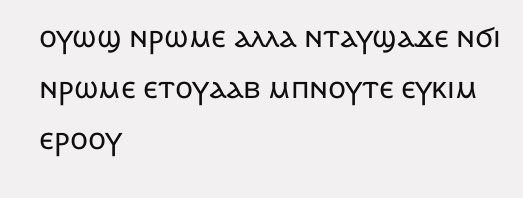ⲟⲩⲱϣ ⲛⲣⲱⲙⲉ ⲁⲗⲗⲁ ⲛⲧⲁⲩϣⲁϫⲉ ⲛϭⲓ ⲛⲣⲱⲙⲉ ⲉⲧⲟⲩⲁⲁⲃ ⲙⲡⲛⲟⲩⲧⲉ ⲉⲩⲕⲓⲙ ⲉⲣⲟⲟⲩ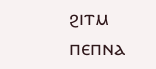ϩⲓⲧⲙ ⲡⲉⲡⲛⲁ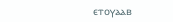ⲉⲧⲟⲩⲁⲁⲃ